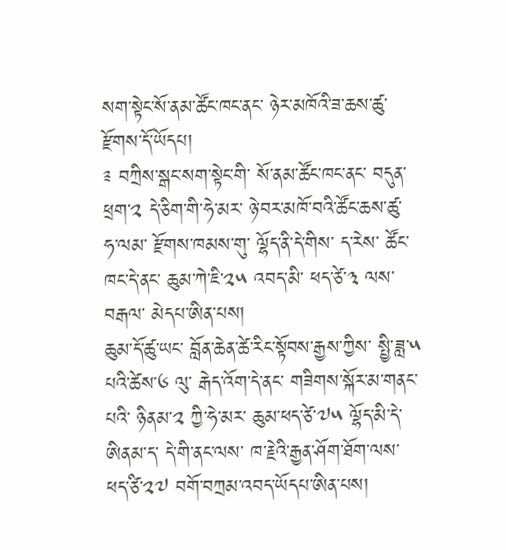སག་སྟེང་སོ་ནམ་ཚོང་ཁང་ནང་ ཉེར་མཁོའི་ཟ་ཆས་ཚུ་ རྫོགས་དོ་ཡོདཔ།
༉ བཀྲིས་སྒང་སག་སྟེང་གི་ སོ་ནམ་ཚོང་ཁང་ནང་ བདུན་ཕྲག་༢ དེ་ཅིག་གི་ཧེ་མར་ ཉེ་བར་མཁོ་བའི་ཚོང་ཆས་ཚུ་ ཧ་ལམ་ རྫོགས་ཁམས་གུ་ ལྷོད་ནི་དེ་གིས་ ད་རེས་ ཚོང་ཁང་དེ་ནང་ ཆུམ་ཀེ་ཇི་༢༥ འབད་མི་ ཕད་ཙེ་༣ ལས་བརྒལ་ མེདཔ་ཨིན་པས།
ཆུམ་དོ་ཚུ་ཡང་ བློན་ཆེན་ཚེ་རིང་སྟོབས་རྒྱས་ཀྱིས་ སྤྱི་ཟླ་༥ པའི་ཚེས་༦ ལུ་ རྒེད་འོག་དེ་ནང་ གཟིགས་སྐོར་མ་གནང་པའི་ ཉིནམ་༢ ཀྱི་ཧེ་མར་ ཆུམ་ཕད་ཙེ་༧༥ ལྷོད་མི་དེ་ཨིནམ་ད་ དེ་གི་ནང་ལས་ ཁ་རྗེའི་རྒྱན་ཤོག་ཐོག་ལས་ ཕད་ཙི་༢༧ བགོ་བཀྲམ་འབད་ཡོདཔ་ཨིན་པས།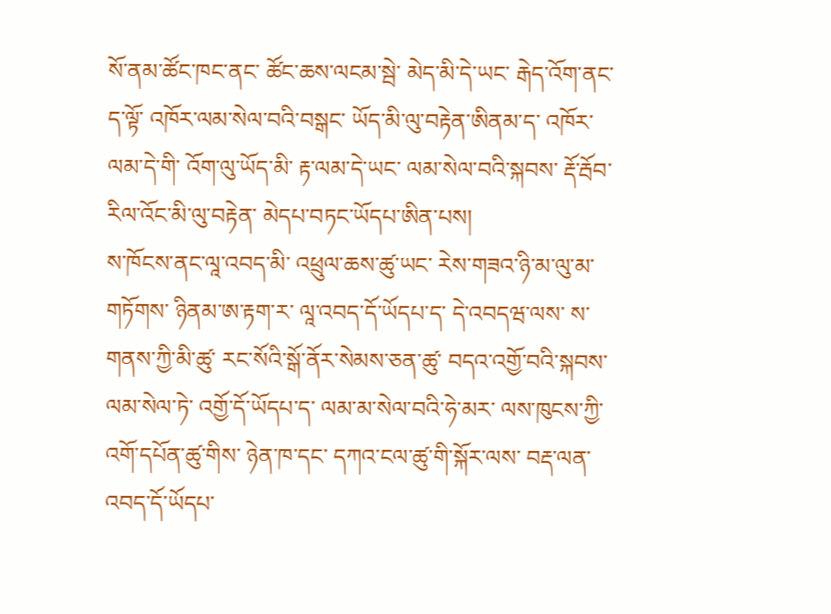སོ་ནམ་ཚོང་ཁང་ནང་ ཚོང་ཆས་ལངམ་སྦེ་ མེད་མི་དེ་ཡང་ རྒེད་འོག་ནང་ ད་ལྟོ་ འཁོར་ལམ་སེལ་བའི་བསྒང་ ཡོད་མི་ལུ་བརྟེན་ཨིནམ་ད་ འཁོར་ལམ་དེ་གི་ འོག་ལུ་ཡོད་མི་ རྟ་ལམ་དེ་ཡང་ ལམ་སེལ་བའི་སྐབས་ རྡོ་རྦོབ་རིལ་འོང་མི་ལུ་བརྟེན་ མེདཔ་བཏང་ཡོདཔ་ཨིན་པས།
ས་ཁོངས་ནང་ལཱ་འབད་མི་ འཕྲུལ་ཆས་ཚུ་ཡང་ རེས་གཟའ་ཉི་མ་ལུ་མ་གཏོགས་ ཉིནམ་ཨ་རྟག་ར་ ལཱ་འབད་དོ་ཡོདཔ་ད་ དེ་འབདཝ་ལས་ ས་གནས་ཀྱི་མི་ཚུ་ རང་སོའི་སྒོ་ནོར་སེམས་ཅན་ཚུ་ བདའ་འགྱོ་བའི་སྐབས་ ལམ་སེལ་ཏེ་ འགྱོ་དོ་ཡོདཔ་ད་ ལམ་མ་སེལ་བའི་ཧེ་མར་ ལས་ཁུངས་ཀྱི་ འགོ་དཔོན་ཚུ་གིས་ ཉེན་ཁ་དང་ དཀའ་ངལ་ཚུ་གི་སྐོར་ལས་ བརྡ་ལན་འབད་དོ་ཡོདཔ་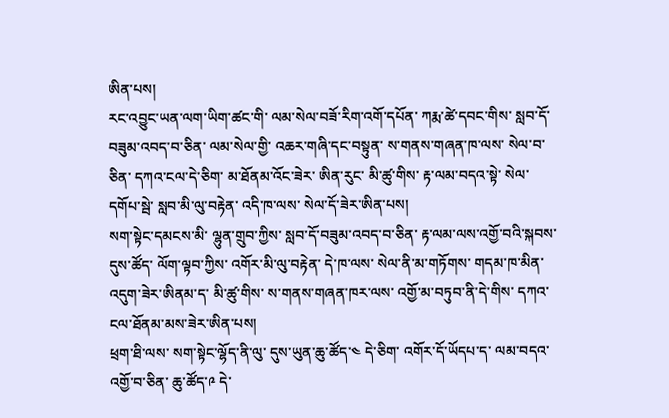ཨིན་པས།
རང་འབྱུང་ཡན་ལག་ཡིག་ཚང་གི་ ལམ་སེལ་བཟོ་རིག་འགོ་དཔོན་ ཀརྨ་ཚེ་དབང་གིས་ སླབ་དོ་བཟུམ་འབད་བ་ཅིན་ ལམ་སེལ་གྱི་ འཆར་གཞི་དང་བསྟུན་ ས་གནས་གཞན་ཁ་ལས་ སེལ་བ་ཅིན་ དཀའ་ངལ་དེ་ཅིག་ མ་ཐོནམ་འོང་ཟེར་ ཨིན་རུང་ མི་ཚུ་གིས་ རྟ་ལམ་བདའ་སྟེ་ སེལ་དགོཔ་སྦེ་ སླབ་མི་ལུ་བརྟེན་ འདི་ཁ་ལས་ སེལ་དོ་ཟེར་ཨིན་པས།
སག་སྟེང་དམངས་མི་ ལྷུན་གྲུབ་ཀྱིས་ སླབ་དོ་བཟུམ་འབད་བ་ཅིན་ རྟ་ལམ་ལས་འགྱོ་བའི་སྐབས་ དུས་ཚོད་ ལོག་ལྟབ་ཀྱིས་ འགོར་མི་ལུ་བརྟེན་ དེ་ཁ་ལས་ སེལ་ནི་མ་གཏོགས་ གདམ་ཁ་མིན་འདུག་ཟེར་ཨིནམ་ད་ མི་ཚུ་གིས་ ས་གནས་གཞན་ཁར་ལས་ འགྱོ་མ་བཏུབ་ནི་དེ་གིས་ དཀའ་ངལ་ཐོནམ་མས་ཟེར་ཨིན་པས།
ཕྲག་ཐི་ལས་ སག་སྟེང་ལྷོད་ནི་ལུ་ དུས་ཡུན་ཆུ་ཚོད་༤ དེ་ཅིག་ འགོར་དོ་ཡོདཔ་ད་ ལམ་བདའ་འགྱོ་བ་ཅིན་ ཆུ་ཚོད་༩ དེ་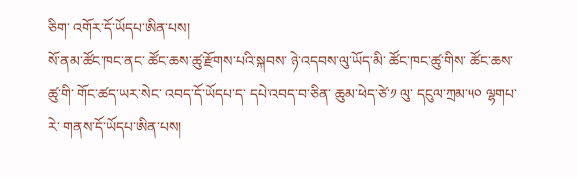ཅིག་ འགོར་དོ་ཡོདཔ་ཨིན་པས།
སོ་ནམ་ཚོང་ཁང་ནང་ ཚོང་ཆས་ཚུ་རྫོགས་པའི་སྐབས་ ཉེ་འདབས་ལུ་ཡོད་མི་ ཚོང་ཁང་ཚུ་གིས་ ཚོང་ཆས་ཚུ་གི་ གོང་ཚད་ཡར་སེང་ འབད་དོ་ཡོདཔ་ད་ དཔེ་འབད་བ་ཅིན་ ཆུམ་ཕེད་ཙེ་༡ ལུ་ དངུལ་ཀྲམ་༥༠ ལྷགཔ་རེ་ གནས་དོ་ཡོདཔ་ཨིན་པས།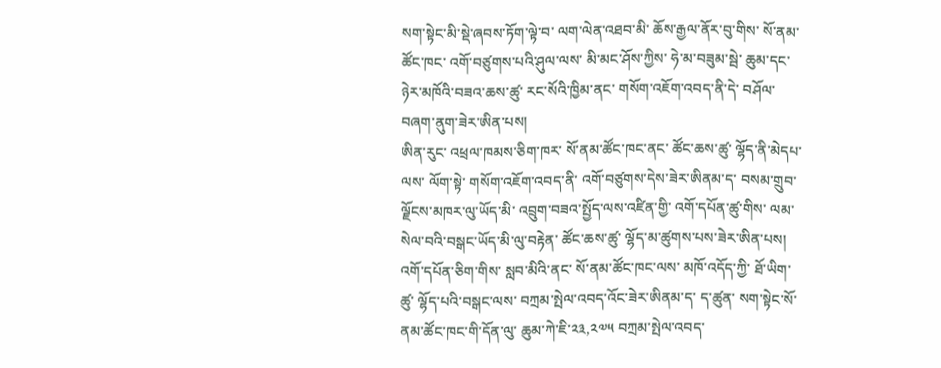སག་སྟེང་མི་སྡེ་ཞབས་ཏོག་ལྟེ་བ་ ལག་ལེན་འཐབ་མི་ ཆོས་རྒྱལ་ནོར་བུ་གིས་ སོ་ནམ་ཚོང་ཁང་ འགོ་བཙུགས་པའི་ཤུལ་ལས་ མི་མང་ཤོས་ཀྱིས་ ཧེ་མ་བཟུམ་སྦེ་ ཆུམ་དང་ ཉེར་མཁོའི་བཟའ་ཆས་ཚུ་ རང་སོའི་ཁྱིམ་ནང་ གསོག་འཇོག་འབད་ནི་དེ་ བཤོལ་བཞག་ནུག་ཟེར་ཨིན་པས།
ཨིན་རུང་ འཕྲལ་ཁམས་ཅིག་ཁར་ སོ་ནམ་ཚོང་ཁང་ནང་ ཚོང་ཆས་ཚུ་ ལྷོད་ནི་མེདཔ་ལས་ ལོག་སྟེ་ གསོག་འཇོག་འབད་ནི་ འགོ་བཙུགས་དེས་ཟེར་ཨིནམ་ད་ བསམ་གྲུབ་ལྗོངས་མཁར་ལུ་ཡོད་མི་ འབྲུག་བཟའ་སྤྱོད་ལས་འཛིན་གྱི་ འགོ་དཔོན་ཚུ་གིས་ ལམ་སེལ་བའི་བསྒང་ཡོད་མི་ལུ་བརྟེན་ ཚོང་ཆས་ཚུ་ ལྷོད་མ་ཚུགས་པས་ཟེར་ཨིན་པས།
འགོ་དཔོན་ཅིག་གིས་ སླབ་མིའི་ནང་ སོ་ནམ་ཚོང་ཁང་ལས་ མཁོ་འདོད་ཀྱི་ ཐོ་ཡིག་ཚུ་ ལྷོད་པའི་བསྒང་ལས་ བཀྲམ་སྤེལ་འབད་འོང་ཟེར་ཨིནམ་ད་ ད་ཚུན་ སག་སྟེང་སོ་ནམ་ཚོང་ཁང་གི་དོན་ལུ་ ཆུམ་ཀེ་ཇི་༢༣,༢༧༥ བཀྲམ་སྤེལ་འབད་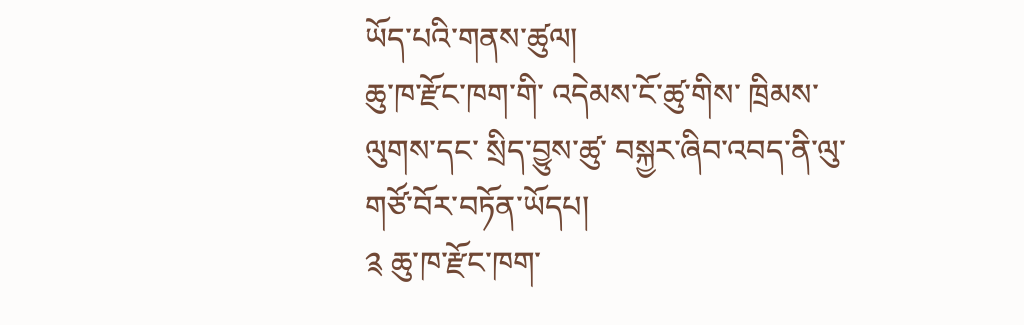ཡོད་པའི་གནས་ཚུལ།
ཆུ་ཁ་རྫོང་ཁག་གི་ འདེམས་ངོ་ཚུ་གིས་ ཁྲིམས་ལུགས་དང་ སྲིད་བྱུས་ཚུ་ བསྐྱར་ཞིབ་འབད་ནི་ལུ་ གཙོ་བོར་བཏོན་ཡོདཔ།
༉ ཆུ་ཁ་རྫོང་ཁག་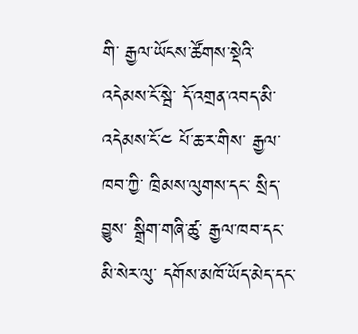གི་ རྒྱལ་ཡོངས་ཚོགས་སྡེའི་འདེམས་ངོ་སྦེ་ དོ་འགྲན་འབད་མི་ འདེམས་ངོ་༤ པོ་ཆ་ར་གིས་ རྒྱལ་ཁབ་ཀྱི་ ཁྲིམས་ལུགས་དང་ སྲིད་བྱུས་ སྒྲིག་གཞི་ཚུ་ རྒྱལ་ཁབ་དང་མི་སེར་ལུ་ དགོས་མཁོ་ཡོད་མེད་དང་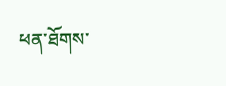ཕན་ཐོགས་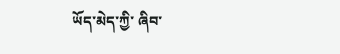ཡོད་མེད་ཀྱི་ ཞིབ་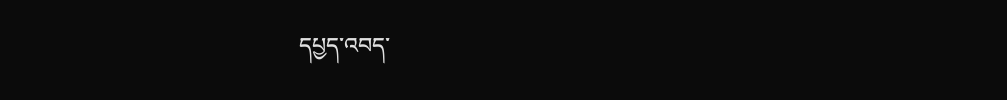དཔྱད་འབད་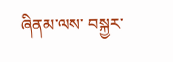ཞིནམ་ལས་ བསྐྱར་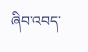ཞིབ་འབད་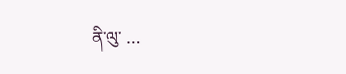ནི་ལུ་ …